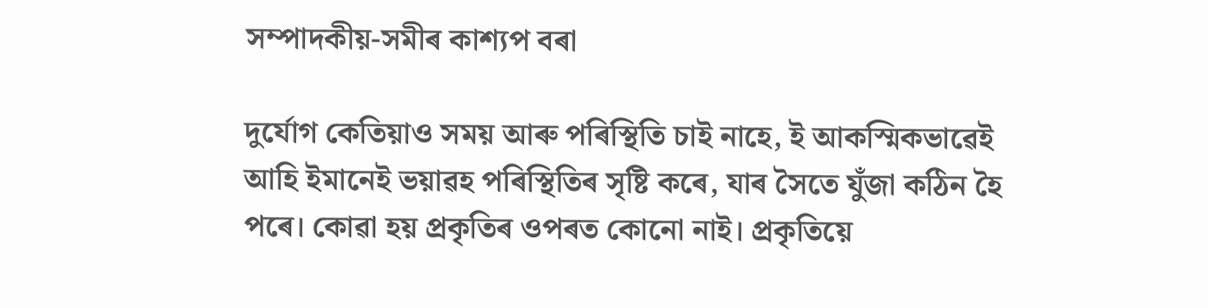সম্পাদকীয়-সমীৰ কাশ্যপ বৰা

দুৰ্যোগ কেতিয়াও সময় আৰু পৰিস্থিতি চাই নাহে, ই আকস্মিকভাৱেই আহি ইমানেই ভয়াৱহ পৰিস্থিতিৰ সৃষ্টি কৰে, যাৰ সৈতে যুঁজা কঠিন হৈ পৰে। কোৱা হয় প্ৰকৃতিৰ ওপৰত কোনো নাই। প্ৰকৃতিয়ে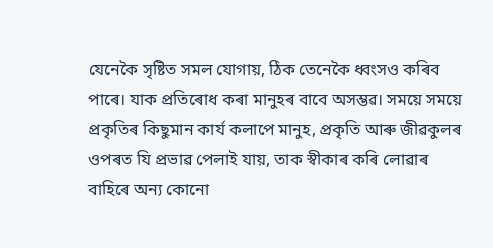যেনেকৈ সৃষ্টিত সমল যোগায়, ঠিক তেনেকৈ ধ্বংসও কৰিব পাৰে। যাক প্ৰতিৰোধ কৰা মানুহৰ বাবে অসম্ভৱ। সময়ে সময়ে প্ৰকৃতিৰ কিছুমান কাৰ্য কলাপে মানুহ, প্ৰকৃতি আৰু জীৱকুলৰ ওপৰত যি প্ৰভাৱ পেলাই যায়, তাক স্বীকাৰ কৰি লোৱাৰ বাহিৰে অন্য কোনো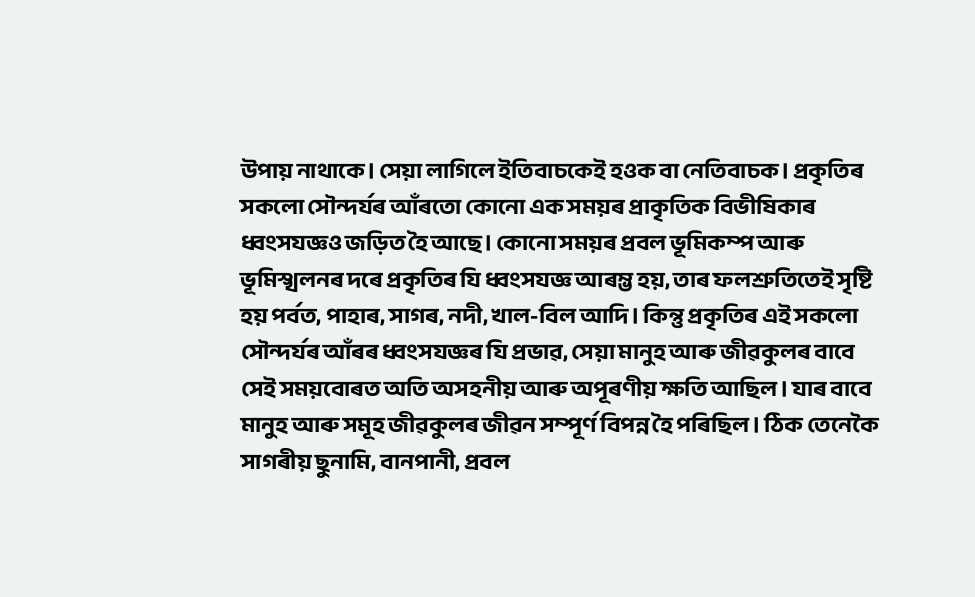উপায় নাথাকে। সেয়া লাগিলে ইতিবাচকেই হওক বা নেতিবাচক। প্ৰকৃতিৰ সকলো সৌন্দৰ্যৰ আঁৰতো কোনো এক সময়ৰ প্ৰাকৃতিক বিভীষিকাৰ ধ্বংসযজ্ঞও জড়িত হৈ আছে। কোনো সময়ৰ প্ৰবল ভূমিকম্প আৰু ভূমিস্খলনৰ দৰে প্ৰকৃতিৰ যি ধ্বংসযজ্ঞ আৰম্ভ হয়, তাৰ ফলশ্ৰুতিতেই সৃষ্টি হয় পৰ্বত, পাহাৰ, সাগৰ, নদী, খাল-বিল আদি। কিন্তু প্ৰকৃতিৰ এই সকলো সৌন্দৰ্যৰ আঁৰৰ ধ্বংসযজ্ঞৰ যি প্ৰভাৱ, সেয়া মানুহ আৰু জীৱকুলৰ বাবে সেই সময়বোৰত অতি অসহনীয় আৰু অপূৰণীয় ক্ষতি আছিল। যাৰ বাবে মানুহ আৰু সমূহ জীৱকুলৰ জীৱন সম্পূৰ্ণ বিপন্ন হৈ পৰিছিল। ঠিক তেনেকৈ সাগৰীয় ছুনামি, বানপানী, প্ৰবল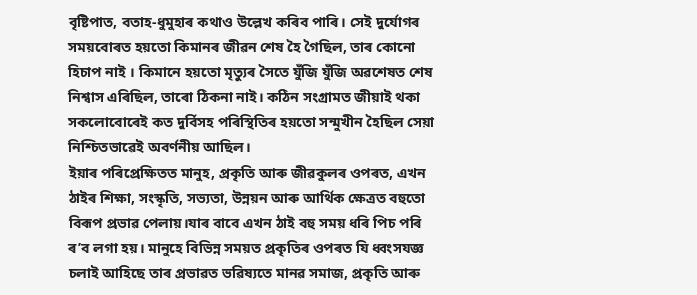বৃষ্টিপাত, বতাহ-ধুমুহাৰ কথাও উল্লেখ কৰিব পাৰি। সেই দুৰ্যোগৰ সময়বোৰত হয়তো কিমানৰ জীৱন শেষ হৈ গৈছিল, তাৰ কোনো হিচাপ নাই । কিমানে হয়তো মৃত্যুৰ সৈতে যুঁজি যুঁজি অৱশেষত শেষ নিশ্বাস এৰিছিল, তাৰো ঠিকনা নাই। কঠিন সংগ্ৰামত জীয়াই থকা সকলোবোৰেই কত দুৰ্বিসহ পৰিস্থিতিৰ হয়তো সন্মুখীন হৈছিল সেয়া নিশ্চিতভাৱেই অবৰ্ণনীয় আছিল।
ইয়াৰ পৰিপ্ৰেক্ষিতত মানুহ, প্ৰকৃতি আৰু জীৱকুলৰ ওপৰত, এখন ঠাইৰ শিক্ষা, সংস্কৃতি, সভ্যতা, উন্নয়ন আৰু আৰ্থিক ক্ষেত্ৰত বহুতো বিৰূপ প্ৰভাৱ পেলায়।যাৰ বাবে এখন ঠাই বহু সময় ধৰি পিচ পৰি ৰ’ব লগা হয়। মানুহে বিভিন্ন সময়ত প্ৰকৃতিৰ ওপৰত যি ধ্বংসযজ্ঞ চলাই আহিছে তাৰ প্ৰভাৱত ভৱিষ্যতে মানৱ সমাজ, প্ৰকৃতি আৰু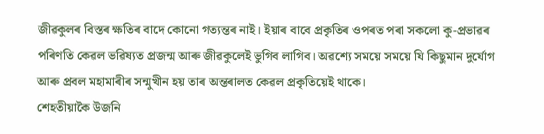জীৱকুলৰ বিস্তৰ ক্ষতিৰ বাদে কোনো গত্যন্তৰ নাই। ইয়াৰ বাবে প্ৰকৃতিৰ ওপৰত পৰা সকলো কু-প্ৰভাৱৰ পৰিণতি কেৱল ভৱিষ্যত প্ৰজন্ম আৰু জীৱকুলেই ভুগিব লাগিব। অৱশ্যে সময়ে সময়ে যি কিছুমান দুৰ্যোগ আৰু প্ৰবল মহামাৰীৰ সন্মুখীন হয় তাৰ অন্তৰালত কেৱল প্ৰকৃতিয়েই থাকে।
শেহতীয়াকৈ উজনি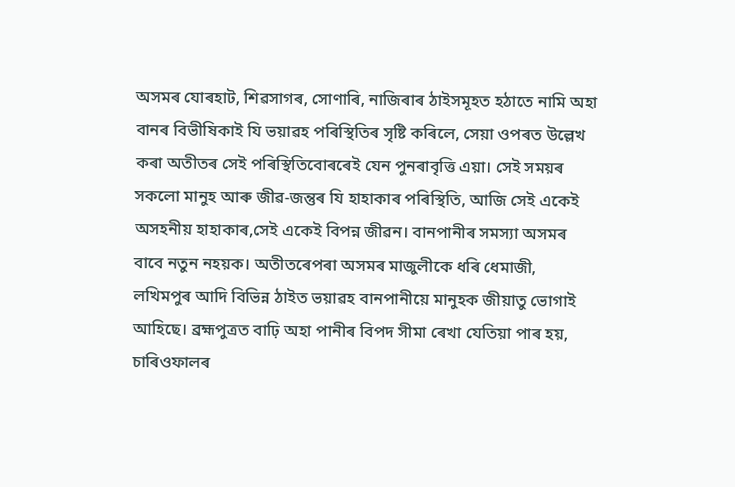অসমৰ যোৰহাট, শিৱসাগৰ, সোণাৰি, নাজিৰাৰ ঠাইসমূহত হঠাতে নামি অহা বানৰ বিভীষিকাই যি ভয়াৱহ পৰিস্থিতিৰ সৃষ্টি কৰিলে, সেয়া ওপৰত উল্লেখ কৰা অতীতৰ সেই পৰিস্থিতিবোৰৰেই যেন পুনৰাবৃত্তি এয়া। সেই সময়ৰ সকলো মানুহ আৰু জীৱ-জন্তুৰ যি হাহাকাৰ পৰিস্থিতি, আজি সেই একেই অসহনীয় হাহাকাৰ,সেই একেই বিপন্ন জীৱন। বানপানীৰ সমস্যা অসমৰ বাবে নতুন নহয়ক। অতীতৰেপৰা অসমৰ মাজুলীকে ধৰি ধেমাজী, লখিমপুৰ আদি বিভিন্ন ঠাইত ভয়াৱহ বানপানীয়ে মানুহক জীয়াতু ভোগাই আহিছে। ব্ৰহ্মপুত্ৰত বাঢ়ি অহা পানীৰ বিপদ সীমা ৰেখা যেতিয়া পাৰ হয়, চাৰিওফালৰ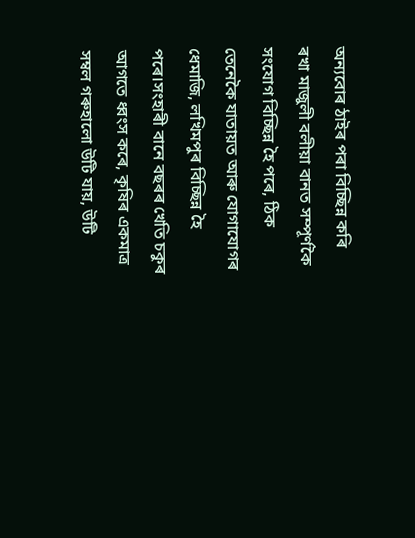অন্যবোৰ ঠাইৰ পৰা বিচ্ছিন্ন কৰি ৰখা মাজুলী বলীয়া বানত সম্পূৰ্ণকৈ সংযোগ বিচ্ছিন্ন হৈ পৰে, ঠিক তেনেকৈ যাতায়ত আৰু যোগাযোগৰ ধেমাজি, লখিমপুৰ বিচ্ছিন্ন হৈ পৰে।সংহাৰী বানে বছৰৰ খেতি চকুৰ আগতে ধ্বংস কৰে, কৃষিৰ একমাত্ৰ সম্বল গৰুহালো উটি যায়, উটি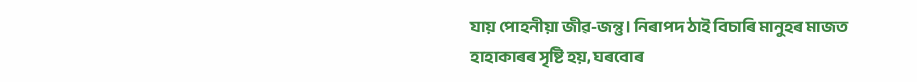যায় পোহনীয়া জীৱ-জন্তু। নিৰাপদ ঠাই বিচাৰি মানুহৰ মাজত হাহাকাৰৰ সৃষ্টি হয়, ঘৰবোৰ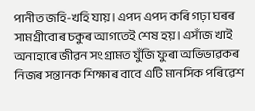পানীত জহি-খহি যায়। এপদ এপদ কৰি গঢ়া ঘৰৰ সামগ্ৰীবোৰ চকুৰ আগতেই শেষ হয়। এসাঁজ খাই অনাহাৰে জীৱন সংগ্ৰামত যুঁজি ফুৰা অভিভাৱকৰ নিজৰ সন্তানক শিক্ষাৰ বাবে এটি মানসিক পৰিৱেশ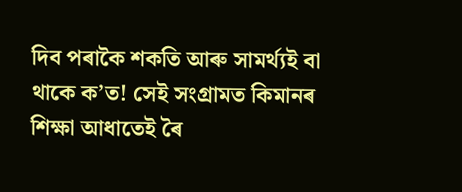দিব পৰাকৈ শকতি আৰু সামৰ্থ্যই বা থাকে ক’ত! সেই সংগ্ৰামত কিমানৰ শিক্ষা আধাতেই ৰৈ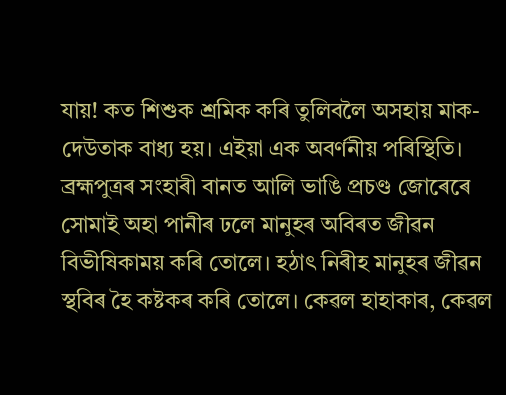যায়! কত শিশুক শ্ৰমিক কৰি তুলিবলৈ অসহায় মাক-দেউতাক বাধ্য হয়। এইয়া এক অবৰ্ণনীয় পৰিস্থিতি। ব্ৰহ্মপুত্ৰৰ সংহাৰী বানত আলি ভাঙি প্ৰচণ্ড জোৰেৰে সোমাই অহা পানীৰ ঢলে মানুহৰ অবিৰত জীৱন বিভীষিকাময় কৰি তোলে। হঠাৎ নিৰীহ মানুহৰ জীৱন স্থবিৰ হৈ কষ্টকৰ কৰি তোলে। কেৱল হাহাকাৰ, কেৱল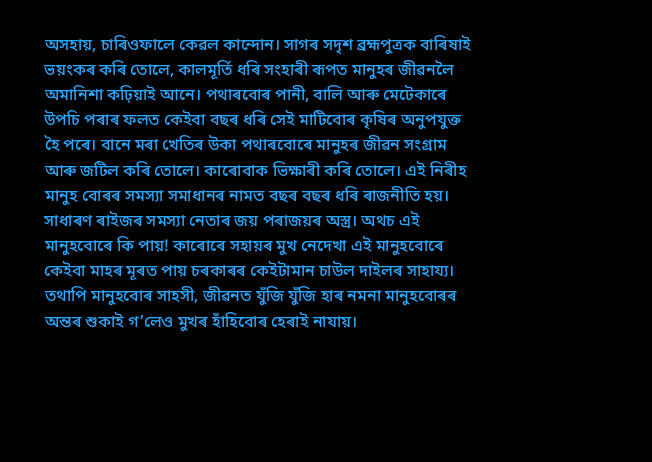অসহায়, চাৰিওফালে কেৱল কান্দোন। সাগৰ সদৃশ ব্ৰহ্মপুত্ৰক বাৰিষাই ভয়ংকৰ কৰি তোলে, কালমূৰ্তি ধৰি সংহাৰী ৰূপত মানুহৰ জীৱনলৈ অমানিশা কঢ়িয়াই আনে। পথাৰবোৰ পানী, বালি আৰু মেটেকাৰে উপচি পৰাৰ ফলত কেইবা বছৰ ধৰি সেই মাটিবোৰ কৃষিৰ অনুপযুক্ত হৈ পৰে। বানে মৰা খেতিৰ উকা পথাৰবোৰে মানুহৰ জীৱন সংগ্ৰাম আৰু জটিল কৰি তোলে। কাৰোবাক ভিক্ষাৰী কৰি তোলে। এই নিৰীহ মানুহ বোৰৰ সমস্যা সমাধানৰ নামত বছৰ বছৰ ধৰি ৰাজনীতি হয়। সাধাৰণ ৰাইজৰ সমস্যা নেতাৰ জয় পৰাজয়ৰ অস্ত্ৰ। অথচ এই মানুহবোৰে কি পায়! কাৰোৰে সহায়ৰ মুখ নেদেখা এই মানুহবোৰে কেইবা মাহৰ মূৰত পায় চৰকাৰৰ কেইটামান চাউল দাইলৰ সাহায্য। তথাপি মানুহবোৰ সাহসী, জীৱনত যুঁজি যুঁজি হাৰ নমনা মানুহবোৰৰ অন্তৰ শুকাই গ’লেও মুখৰ হাঁহিবোৰ হেৰাই নাযায়।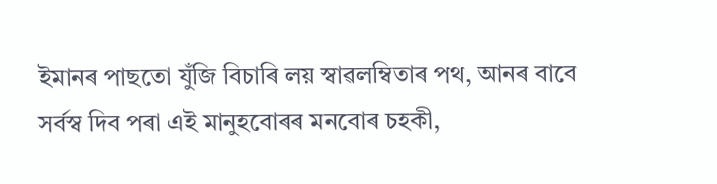ইমানৰ পাছতো যুঁজি বিচাৰি লয় স্বাৱলম্বিতাৰ পথ, আনৰ বাবে সৰ্বস্ব দিব পৰা এই মানুহবোৰৰ মনবোৰ চহকী,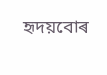হৃদয়বোৰ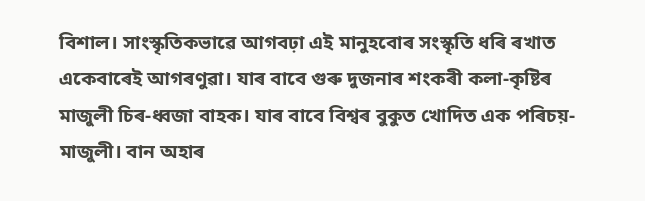বিশাল। সাংস্কৃতিকভাৱে আগবঢ়া এই মানুহবোৰ সংস্কৃতি ধৰি ৰখাত একেবাৰেই আগৰণুৱা। যাৰ বাবে গুৰু দুজনাৰ শংকৰী কলা-কৃষ্টিৰ মাজুলী চিৰ-ধ্বজা বাহক। যাৰ বাবে বিশ্বৰ বুকুত খোদিত এক পৰিচয়-মাজুলী। বান অহাৰ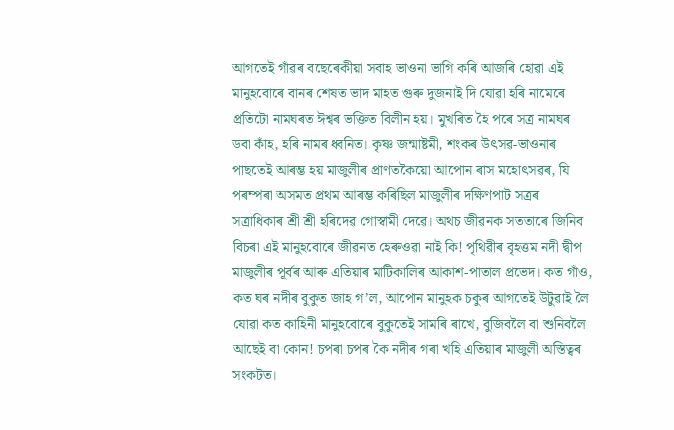আগতেই গাঁৱৰ বছেৰেকীয়া সবাহ ভাওনা ভাগি কৰি আজৰি হোৱা এই মানুহবোৰে বানৰ শেষত ভাদ মাহত গুৰু দুজনাই দি যোৱা হৰি নামেৰে প্ৰতিটো নামঘৰত ঈশ্বৰ ভক্তিত বিলীন হয়। মুখৰিত হৈ পৰে সত্ৰ নামঘৰ ডবা কাঁহ, হৰি নামৰ ধ্বনিত। কৃষ্ণ জন্মাষ্টমী, শংকৰ উৎসৱ-ভাওনাৰ পাছতেই আৰম্ভ হয় মাজুলীৰ প্ৰাণতকৈয়ো আপোন ৰাস মহোৎসৱৰ, যি পৰম্পৰা অসমত প্ৰথম আৰম্ভ কৰিছিল মাজুলীৰ দক্ষিণপাট সত্ৰৰ সত্ৰাধিকাৰ শ্ৰী শ্ৰী হৰিদেৱ গোস্বামী দেৱে। অথচ জীৱনক সততাৰে জিনিব বিচৰা এই মানুহবোৰে জীৱনত হেৰুওৱা নাই কি! পৃথিৱীৰ বৃহত্তম নদী দ্বীপ মাজুলীৰ পূৰ্বৰ আৰু এতিয়াৰ মাটিকালিৰ আকাশ-পাতাল প্ৰভেদ। কত গাঁও, কত ঘৰ নদীৰ বুকুত জাহ গ’ল, আপোন মানুহক চকুৰ আগতেই উটুৱাই লৈ যোৱা কত কাহিনী মানুহবোৰে বুকুতেই সামৰি ৰাখে, বুজিবলৈ বা শুনিবলৈ আছেই বা কোন! চপৰা চপৰ কৈ নদীৰ গৰা খহি এতিয়াৰ মাজুলী অস্তিত্বৰ সংকটত।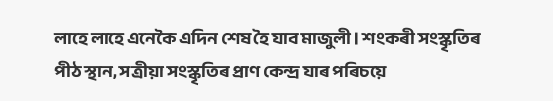লাহে লাহে এনেকৈ এদিন শেষ হৈ যাব মাজুলী। শংকৰী সংস্কৃতিৰ পীঠ স্থান, সত্ৰীয়া সংস্কৃতিৰ প্ৰাণ কেন্দ্ৰ যাৰ পৰিচয়ে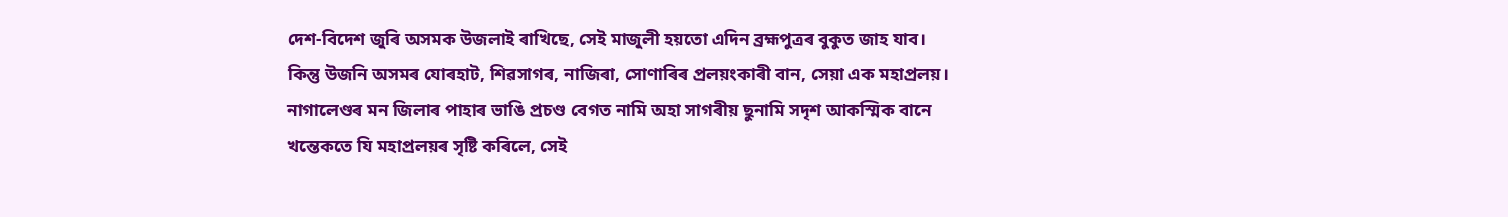দেশ-বিদেশ জুৰি অসমক উজলাই ৰাখিছে, সেই মাজুলী হয়তো এদিন ব্ৰহ্মপুত্ৰৰ বুকুত জাহ যাব।
কিন্তু উজনি অসমৰ যোৰহাট, শিৱসাগৰ, নাজিৰা, সোণাৰিৰ প্ৰলয়ংকাৰী বান, সেয়া এক মহাপ্ৰলয়। নাগালেণ্ডৰ মন জিলাৰ পাহাৰ ভাঙি প্ৰচণ্ড বেগত নামি অহা সাগৰীয় ছুনামি সদৃশ আকস্মিক বানে খন্তেকতে যি মহাপ্ৰলয়ৰ সৃষ্টি কৰিলে, সেই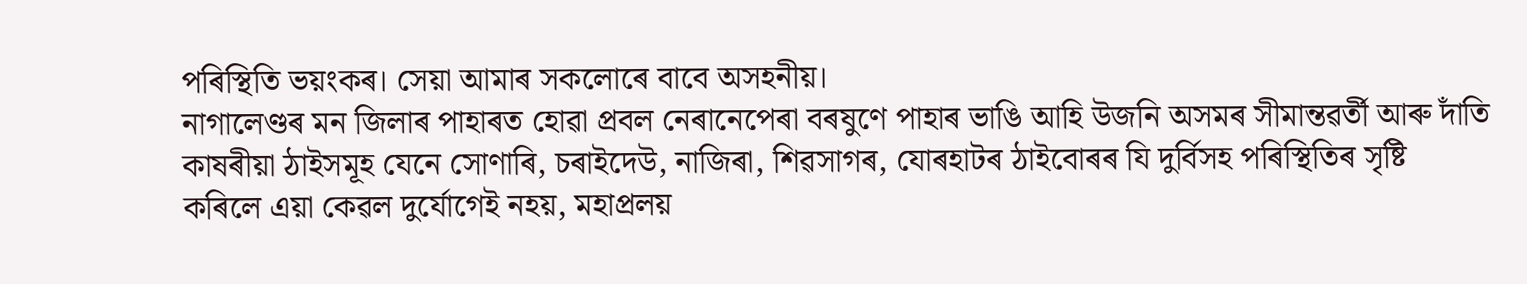পৰিস্থিতি ভয়ংকৰ। সেয়া আমাৰ সকলোৰে বাবে অসহনীয়।
নাগালেণ্ডৰ মন জিলাৰ পাহাৰত হোৱা প্ৰবল নেৰানেপেৰা বৰষুণে পাহাৰ ভাঙি আহি উজনি অসমৰ সীমান্তৱৰ্তী আৰু দাঁতি কাষৰীয়া ঠাইসমূহ যেনে সোণাৰি, চৰাইদেউ, নাজিৰা, শিৱসাগৰ, যোৰহাটৰ ঠাইবোৰৰ যি দুৰ্বিসহ পৰিস্থিতিৰ সৃষ্টি কৰিলে এয়া কেৱল দুৰ্যোগেই নহয়, মহাপ্ৰলয়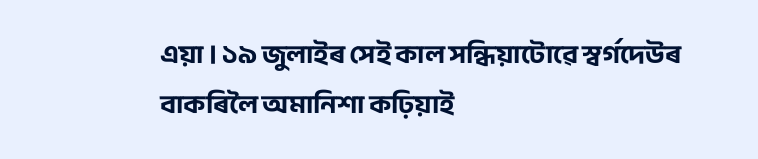এয়া । ১৯ জুলাইৰ সেই কাল সন্ধিয়াটোৱে স্বৰ্গদেউৰ বাকৰিলৈ অমানিশা কঢ়িয়াই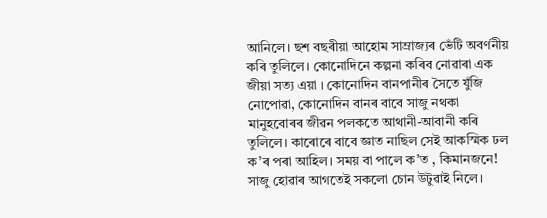আনিলে। ছশ বছৰীয়া আহোম সাম্ৰাজ্যৰ ভেঁটি অবৰ্ণনীয় কৰি তুলিলে। কোনোদিনে কল্পনা কৰিব নোৱাৰা এক জীয়া সত্য এয়া । কোনোদিন বানপানীৰ সৈতে যুঁজি নোপোৱা, কোনোদিন বানৰ বাবে সাজু নথকা মানুহবোৰৰ জীৱন পলকতে আথানী-আবানী কৰি তুলিলে। কাৰোৰে বাবে জ্ঞাত নাছিল সেই আকস্মিক ঢল ক’ৰ পৰা আহিল। সময় বা পালে ক’ত , কিমানজনে! সাজু হোৱাৰ আগতেই সকলো চোন উটুৱাই নিলে।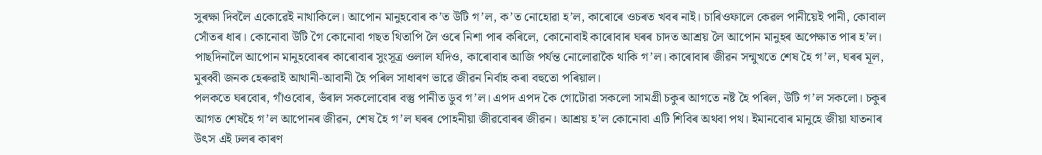সুৰক্ষা দিবলৈ একোৱেই নাথাকিলে। আপোন মানুহবোৰ ক’ত উটি গ’ল, ক’ত নোহোৱা হ’ল, কাৰোৰে ওচৰত খবৰ নাই। চাৰিওফালে কেৱল পানীয়েই পানী, কোবাল সোঁতৰ ধাৰ। কোনোবা উটি গৈ কোনোবা গছত থিতাপি লৈ ওৰে নিশা পাৰ কৰিলে, কোনোবাই কাৰোবাৰ ঘৰৰ চাদত আশ্ৰয় লৈ আপোন মানুহৰ অপেক্ষাত পাৰ হ’ল। পাছদিনালৈ আপোন মানুহবোৰৰ কাৰোবাৰ সুংসূত্ৰ ওলাল যদিও, কাৰোবাৰ আজি পৰ্যন্ত নোলোৱাকৈ থাকি গ’ল। কাৰোবাৰ জীৱন সন্মুখতে শেষ হৈ গ’ল, ঘৰৰ মূল, মুৰব্বী জনক হেৰুৱাই আথানী-আবানী হৈ পৰিল সাধাৰণ ভাৱে জীৱন নিৰ্বাহ কৰা বহুতো পৰিয়াল।
পলকতে ঘৰবোৰ, গাঁওবোৰ, ভঁৰাল সকলোবোৰ বস্তু পানীত ডুব গ’ল। এপদ এপদ কৈ গোটোৱা সকলো সামগ্ৰী চকুৰ আগতে নষ্ট হৈ পৰিল, উটি গ’ল সকলো। চকুৰ আগত শেষহৈ গ’ল আপোনৰ জীৱন, শেষ হৈ গ’ল ঘৰৰ পোহনীয়া জীৱবোৰৰ জীৱন। আশ্ৰয় হ’ল কোনোবা এটি শিবিৰ অথবা পথ। ইমানবোৰ মানুহে জীয়া যাতনাৰ উৎস এই ঢলৰ কাৰণ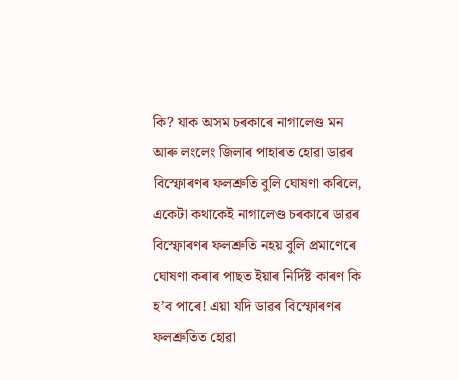কি? যাক অসম চৰকাৰে নাগালেণ্ড মন আৰু লংলেং জিলাৰ পাহাৰত হোৱা ডাৱৰ বিস্ফোৰণৰ ফলশ্ৰুতি বুলি ঘোষণা কৰিলে, একেটা কথাকেই নাগালেণ্ড চৰকাৰে ডাৱৰ বিস্ফোৰণৰ ফলশ্ৰুতি নহয় বুলি প্ৰমাণেৰে ঘোষণা কৰাৰ পাছত ইয়াৰ নিৰ্দিষ্ট কাৰণ কি হ’ব পাৰে! এয়া যদি ডাৱৰ বিস্ফোৰণৰ ফলশ্ৰুতিত হোৱা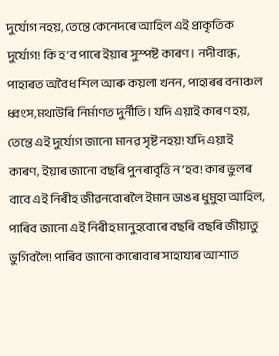দুৰ্যোগ নহয়, তেন্তে কেনেদৰে আহিল এই প্ৰাকৃতিক দুৰ্যোগ! কি হ’ব পাৰে ইয়াৰ সুস্পষ্ট কাৰণ। নদীবান্ধ, পাহাৰত অবৈধ শিল আৰু কয়লা খনন, পাহাৰৰ বনাঞ্চল ধ্বংস,মথাউৰি নিৰ্মাণত দুৰ্নীতি। যদি এয়াই কাৰণ হয়, তেন্তে এই দুৰ্যোগ জানো মানৱ সৃষ্ট নহয়! যদি এয়াই কাৰণ, ইয়াৰ জানো বছৰি পুনৰাবৃত্তি ন’হব! কাৰ ভুলৰ বাবে এই নিৰীহ জীৱনবোৰলৈ ইমান ডাঙৰ ধুমুহা আহিল, পাৰিব জানো এই নিৰীহ মানুহবোৰে বছৰি বছৰি জীয়াতু ভুগিবলৈ! পাৰিব জানো কাৰোবাৰ সাহায্যৰ আশাত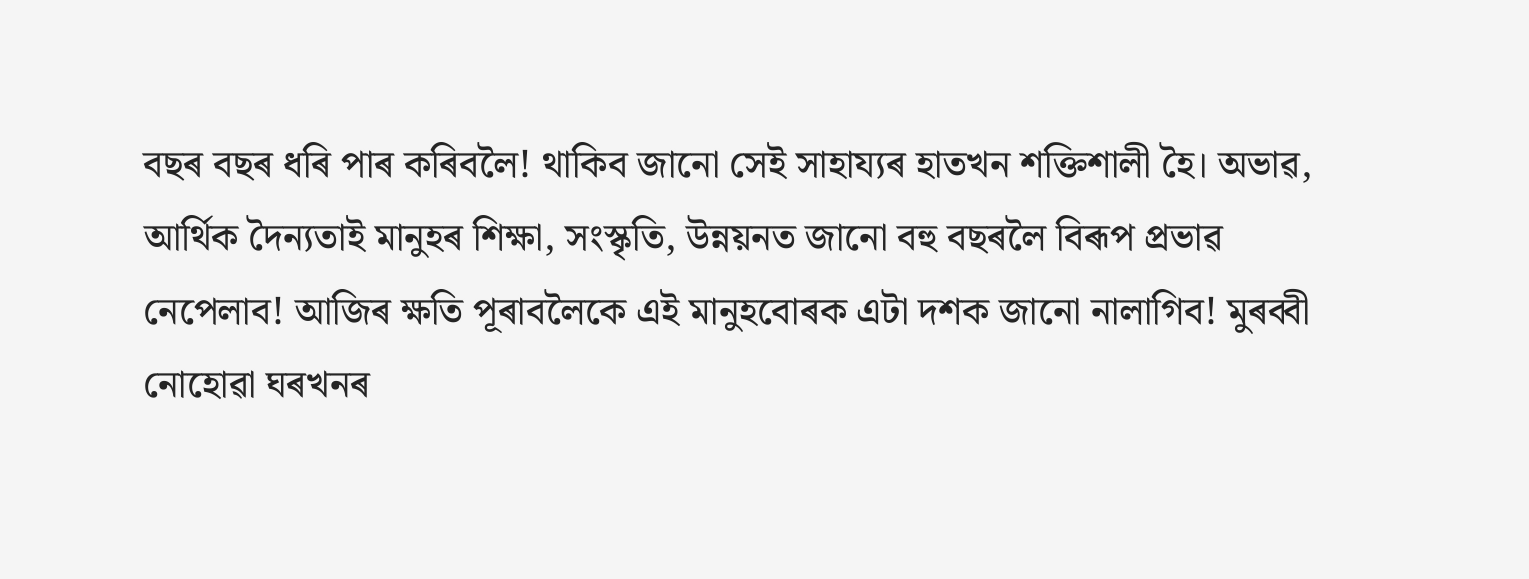বছৰ বছৰ ধৰি পাৰ কৰিবলৈ! থাকিব জানো সেই সাহায্যৰ হাতখন শক্তিশালী হৈ। অভাৱ, আৰ্থিক দৈন্যতাই মানুহৰ শিক্ষা, সংস্কৃতি, উন্নয়নত জানো বহু বছৰলৈ বিৰূপ প্ৰভাৱ নেপেলাব! আজিৰ ক্ষতি পূৰাবলৈকে এই মানুহবোৰক এটা দশক জানো নালাগিব! মুৰব্বী নোহোৱা ঘৰখনৰ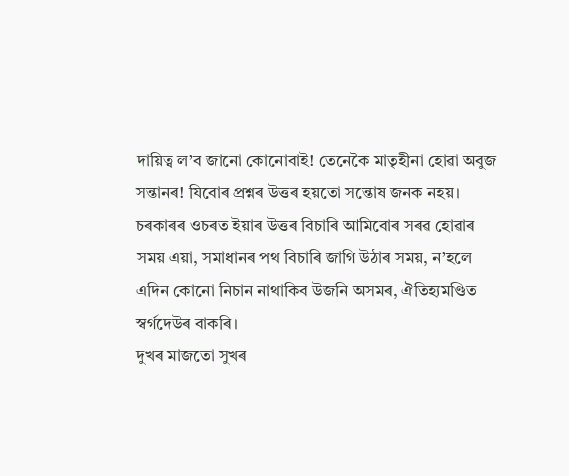দায়িত্ব ল’ব জানো কোনোবাই! তেনেকৈ মাতৃহীনা হোৱা অবুজ সন্তানৰ! যিবোৰ প্ৰশ্নৰ উত্তৰ হয়তো সন্তোষ জনক নহয়। চৰকাৰৰ ওচৰত ইয়াৰ উত্তৰ বিচাৰি আমিবোৰ সৰৱ হোৱাৰ সময় এয়া, সমাধানৰ পথ বিচাৰি জাগি উঠাৰ সময়, ন’হলে এদিন কোনো নিচান নাথাকিব উজনি অসমৰ, ঐতিহ্যমণ্ডিত স্বৰ্গদেউৰ বাকৰি।
দুখৰ মাজতো সুখৰ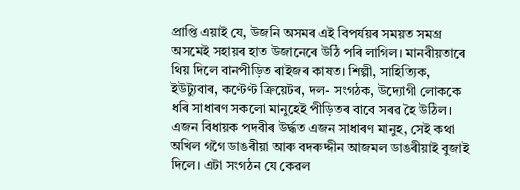প্ৰাপ্তি এয়াই যে, উজনি অসমৰ এই বিপৰ্যয়ৰ সময়ত সমগ্ৰ অসমেই সহায়ৰ হাত উজানেৰে উঠি পৰি লাগিল। মানবীয়তাৰে থিয় দিলে বানপীড়িত ৰাইজৰ কাষত। শিল্পী, সাহিত্যিক, ইউট্যুবাৰ, কণ্টেণ্ট ক্ৰিয়েটৰ, দল- সংগঠক, উদ্যোগী লোককে ধৰি সাধাৰণ সকলো মানুহেই পীড়িতৰ বাবে সৰৱ হৈ উঠিল। এজন বিধায়ক পদবীৰ উৰ্দ্ধত এজন সাধাৰণ মানুহ, সেই কথা অখিল গগৈ ডাঙৰীয়া আৰু বদৰুদ্দীন আজমল ডাঙৰীয়াই বুজাই দিলে। এটা সংগঠন যে কেৱল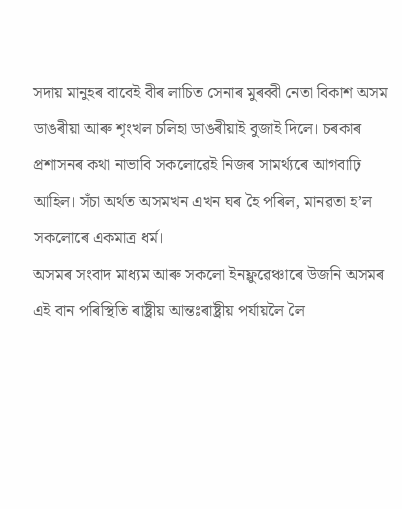সদায় মানুহৰ বাবেই বীৰ লাচিত সেনাৰ মুৰব্বী নেতা বিকাশ অসম ডাঙৰীয়া আৰু শৃংখল চলিহা ডাঙৰীয়াই বুজাই দিলে। চৰকাৰ প্ৰশাসনৰ কথা নাভাবি সকলোৱেই নিজৰ সামৰ্থ্যৰে আগবাঢ়ি আহিল। সঁচা অৰ্থত অসমখন এখন ঘৰ হৈ পৰিল, মানৱতা হ’ল সকলোৰে একমাত্ৰ ধৰ্ম।
অসমৰ সংবাদ মাধ্যম আৰু সকলো ইনফ্লুৱেঞ্চাৰে উজনি অসমৰ এই বান পৰিস্থিতি ৰাষ্ট্ৰীয় আন্তঃৰাষ্ট্ৰীয় পৰ্যায়লৈ লৈ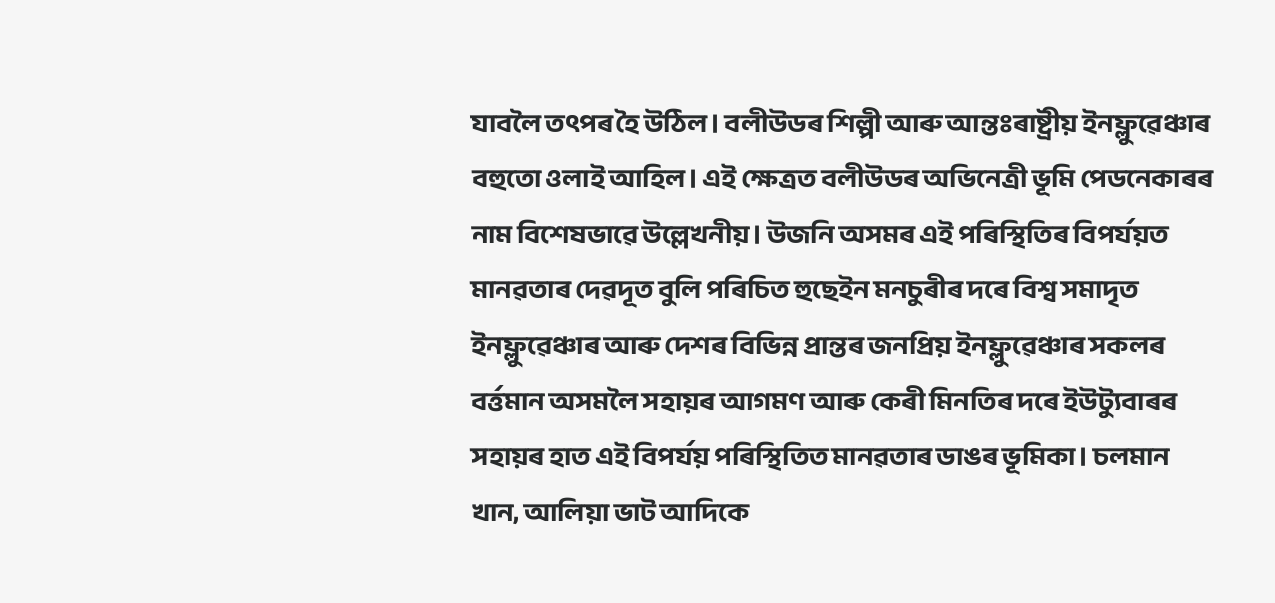যাবলৈ তৎপৰ হৈ উঠিল। বলীউডৰ শিল্পী আৰু আন্তঃৰাষ্ট্ৰীয় ইনফ্লুৱেঞ্চাৰ বহুতো ওলাই আহিল। এই ক্ষেত্ৰত বলীউডৰ অভিনেত্ৰী ভূমি পেডনেকাৰৰ নাম বিশেষভাৱে উল্লেখনীয়। উজনি অসমৰ এই পৰিস্থিতিৰ বিপৰ্যয়ত মানৱতাৰ দেৱদূত বুলি পৰিচিত হুছেইন মনচুৰীৰ দৰে বিশ্ব সমাদৃত ইনফ্লুৱেঞ্চাৰ আৰু দেশৰ বিভিন্ন প্ৰান্তৰ জনপ্ৰিয় ইনফ্লুৱেঞ্চাৰ সকলৰ বৰ্ত্তমান অসমলৈ সহায়ৰ আগমণ আৰু কেৰী মিনতিৰ দৰে ইউট্যুবাৰৰ সহায়ৰ হাত এই বিপৰ্যয় পৰিস্থিতিত মানৱতাৰ ডাঙৰ ভূমিকা। চলমান খান, আলিয়া ভাট আদিকে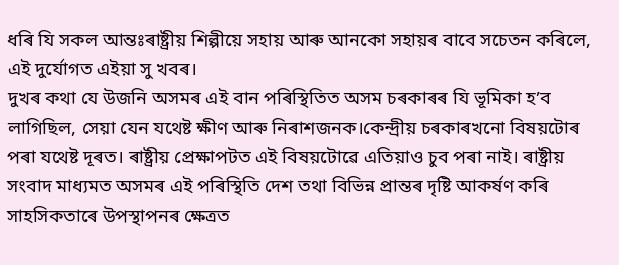ধৰি যি সকল আন্তঃৰাষ্ট্ৰীয় শিল্পীয়ে সহায় আৰু আনকো সহায়ৰ বাবে সচেতন কৰিলে, এই দুৰ্যোগত এইয়া সু খবৰ।
দুখৰ কথা যে উজনি অসমৰ এই বান পৰিস্থিতিত অসম চৰকাৰৰ যি ভূমিকা হ’ব লাগিছিল, সেয়া যেন যথেষ্ট ক্ষীণ আৰু নিৰাশজনক।কেন্দ্ৰীয় চৰকাৰখনো বিষয়টোৰ পৰা যথেষ্ট দূৰত। ৰাষ্ট্ৰীয় প্ৰেক্ষাপটত এই বিষয়টোৱে এতিয়াও চুব পৰা নাই। ৰাষ্ট্ৰীয় সংবাদ মাধ্যমত অসমৰ এই পৰিস্থিতি দেশ তথা বিভিন্ন প্ৰান্তৰ দৃষ্টি আকৰ্ষণ কৰি সাহসিকতাৰে উপস্থাপনৰ ক্ষেত্ৰত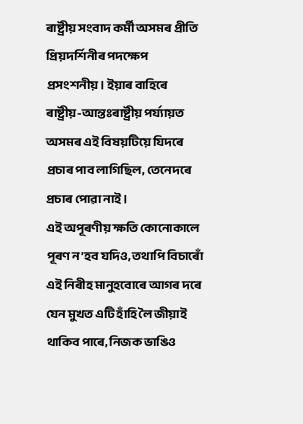ৰাষ্ট্ৰীয় সংবাদ কৰ্মী অসমৰ প্ৰীতি প্ৰিয়দৰ্শিনীৰ পদক্ষেপ প্ৰসংশনীয়। ইয়াৰ বাহিৰে ৰাষ্ট্ৰীয়-আন্তঃৰাষ্ট্ৰীয় পৰ্য্যায়ত অসমৰ এই বিষয়টিয়ে যিদৰে প্ৰচাৰ পাব লাগিছিল, তেনেদৰে প্ৰচাৰ পোৱা নাই ।
এই অপূৰণীয় ক্ষতি কোনোকালে পূৰণ ন’হব যদিও, তথাপি বিচাৰোঁ এই নিৰীহ মানুহবোৰে আগৰ দৰে যেন মুখত এটি হাঁহি লৈ জীয়াই থাকিব পাৰে, নিজক ভাঙিও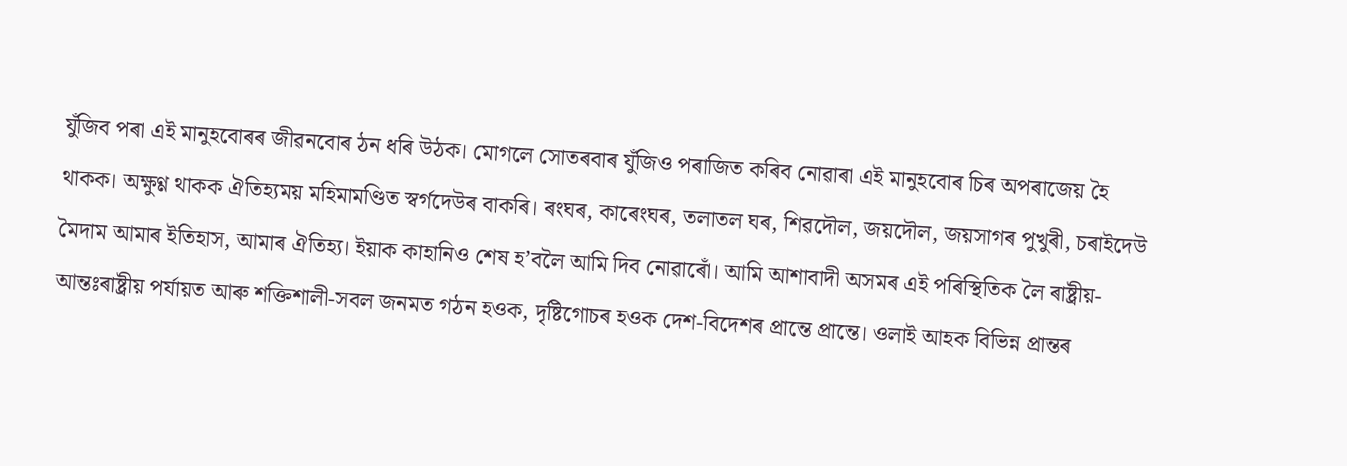যুঁজিব পৰা এই মানুহবোৰৰ জীৱনবোৰ ঠন ধৰি উঠক। মোগলে সোতৰবাৰ যুঁজিও পৰাজিত কৰিব নোৱাৰা এই মানুহবোৰ চিৰ অপৰাজেয় হৈ থাকক। অক্ষুণ্ণ থাকক ঐতিহ্যময় মহিমামণ্ডিত স্বৰ্গদেউৰ বাকৰি। ৰংঘৰ, কাৰেংঘৰ, তলাতল ঘৰ, শিৱদৌল, জয়দৌল, জয়সাগৰ পুখুৰী, চৰাইদেউ মৈদাম আমাৰ ইতিহাস, আমাৰ ঐতিহ্য। ইয়াক কাহানিও শেষ হ’বলৈ আমি দিব নোৱাৰোঁ। আমি আশাবাদী অসমৰ এই পৰিস্থিতিক লৈ ৰাষ্ট্ৰীয়-আন্তঃৰাষ্ট্ৰীয় পৰ্যায়ত আৰু শক্তিশালী-সবল জনমত গঠন হওক, দৃষ্টিগোচৰ হওক দেশ-বিদেশৰ প্ৰান্তে প্ৰান্তে। ওলাই আহক বিভিন্ন প্ৰান্তৰ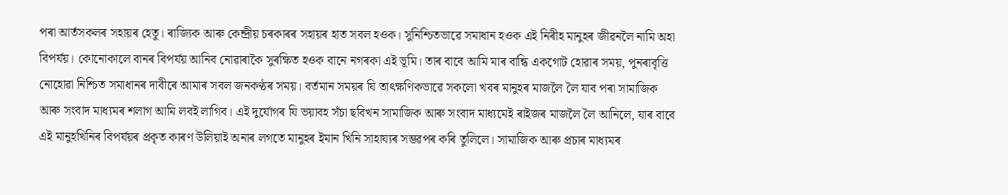পৰা আৰ্তসকলৰ সহায়ৰ হেতু। ৰাজ্যিক আৰু কেন্দ্ৰীয় চৰকাৰৰ সহায়ৰ হাত সবল হওক। সুনিশ্চিতভাৱে সমাধান হওক এই নিৰীহ মানুহৰ জীৱনলৈ নামি অহা বিপৰ্যয়। কোনোকালে বানৰ বিপৰ্যয় আনিব নোৱাৰাকৈ সুৰক্ষিত হওক বানে নগৰকা এই ভূমি। তাৰ বাবে আমি মাৰ বান্ধি একগোট হোৱাৰ সময়, পুনৰাবৃত্তি নোহোৱা নিশ্চিত সমাধানৰ দাবীৰে আমাৰ সবল জনকণ্ঠৰ সময়। বৰ্তমান সময়ৰ যি তাৎক্ষণিকভাৱে সকলো খবৰ মানুহৰ মাজলৈ লৈ যাব পৰা সামাজিক আৰু সংবাদ মাধ্যমৰ শলাগ আমি লবই লাগিব। এই দুৰ্যোগৰ যি ভয়াবহ সঁচা ছবিখন সামাজিক আৰু সংবাদ মাধ্যমেই ৰাইজৰ মাজলৈ লৈ আনিলে, যাৰ বাবে এই মানুহখিনিৰ বিপৰ্যয়ৰ প্ৰকৃত কাৰণ উলিয়াই অনাৰ লগতে মানুহৰ ইমান খিনি সাহায্যৰ সম্ভৱপৰ কৰি তুলিলে। সামাজিক আৰু প্ৰচাৰ মাধ্যমৰ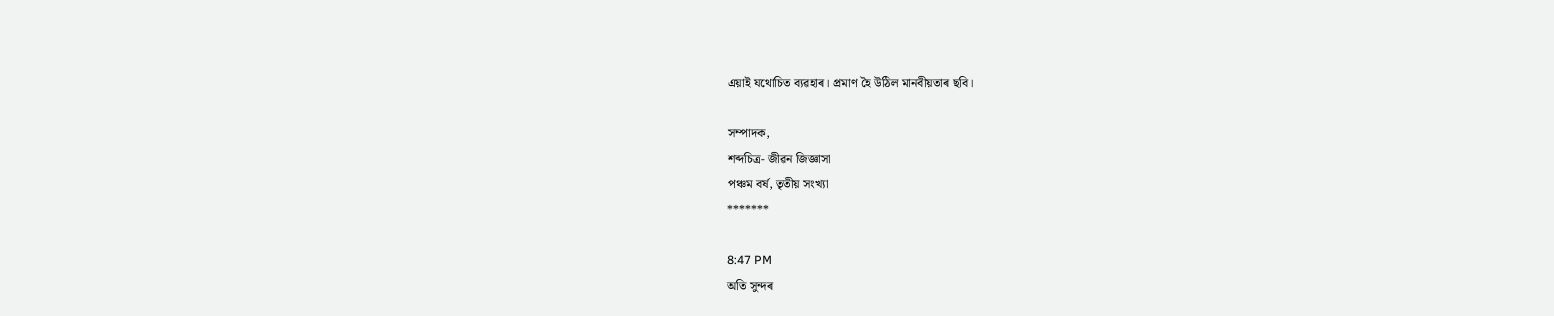এয়াই যথোচিত ব্যৱহাৰ। প্ৰমাণ হৈ উঠিল মানবীয়তাৰ ছবি।

সম্পাদক,
শব্দচিত্ৰ- জীৱন জিজ্ঞাসা
পঞ্চম বৰ্ষ, তৃতীয় সংখ্যা
*******

8:47 PM
অতি সুন্দৰ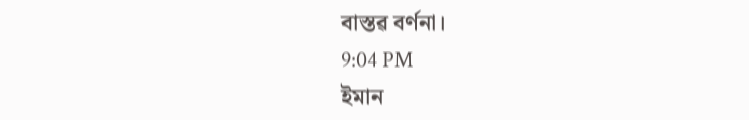বাস্তৱ বৰ্ণনা।
9:04 PM
ইমান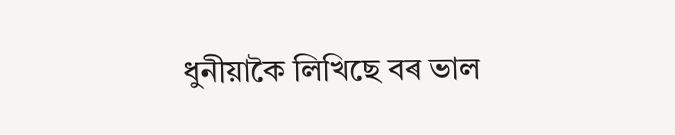ধুনীয়াকৈ লিখিছে বৰ ভাল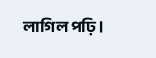লাগিল পঢ়ি ।